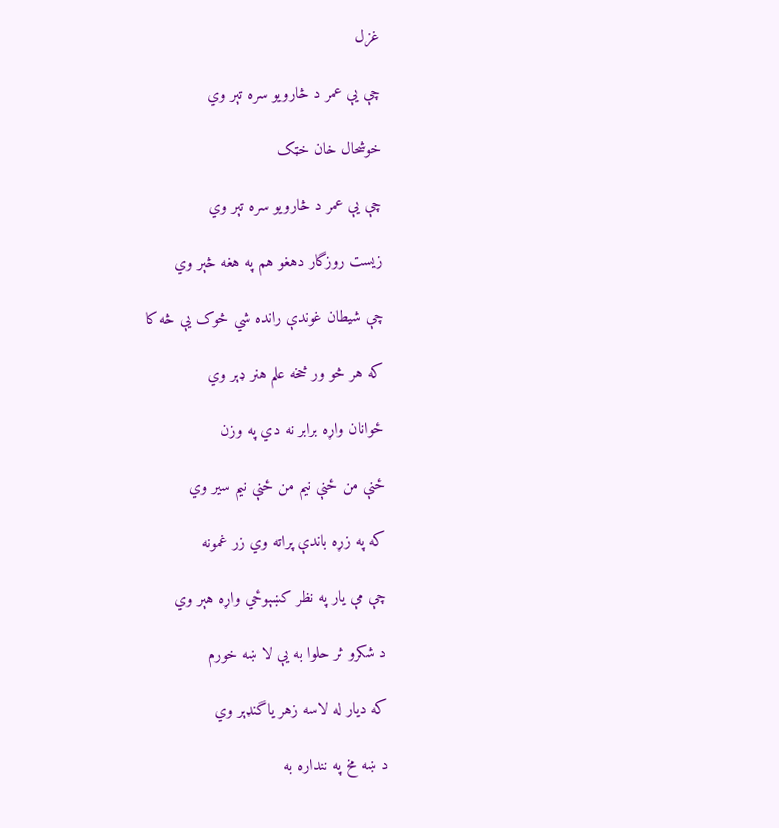غزل

چې يې عمر د څارويو سره تېر وي

خوشحال خان خټک

چې يې عمر د څارويو سره تېر وي

زيست روزگار دهغو هم په هغه څېر وي

چې شيطان غوندې رانده شي څوک يې څه کا

که هر څو ور څخه علم هنر ډېر وي

ځوانان واړه برابر نه دي په وزن

ځنې من ځنې نيم من ځنې نيم سير وي

که په زړه باندې پراته وي زر غمونه

چې مې يار په نظر کښېوځي واړه هېر وي

د شکرو ثر حلوا به يې لا ښه خورم

که ديار له لاسه زهر ياگنډېر وي

د ښه مخ په ننداره به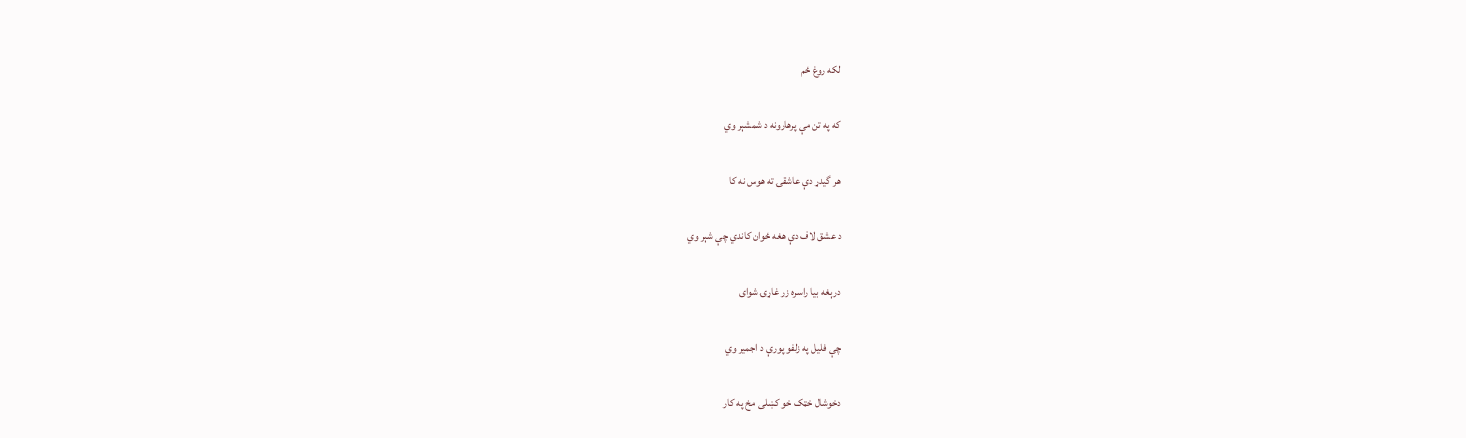لکه روغ ځم

که په تن مې پرهارونه د شمشېر وي

هر گيدړ دې عاشقۍ ته هوس نه کا

د عشق لاف دې هغه ځوان کاندي چې شېر وي

درېغه بيا راسره زر غاړۍ شوای

چې فليل په زلفو پورې د اجمير وي

دخوشال خټک خو کښلی مخ په کار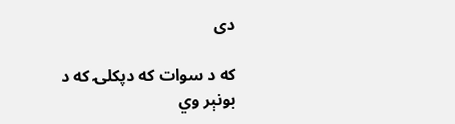دی

که د سوات که دپکلۍ که د بونېر وي